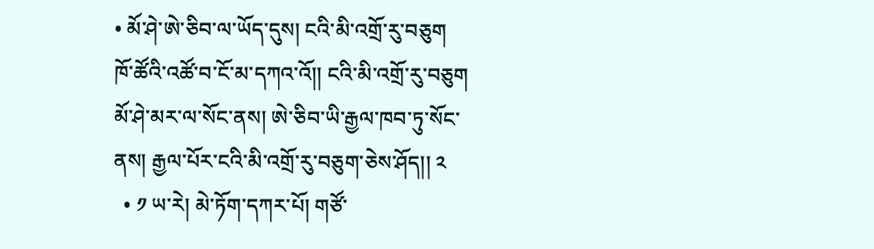• མོ་ཤེ་ཨེ་ཅིབ་ལ་ཡོད་དུས། ངའི་མི་འགྲོ་རུ་བཅུག ཁོ་ཚོའི་འཚོ་བ་ངོ་མ་དཀའ་འོ།། ངའི་མི་འགྲོ་རུ་བཅུག མོ་ཤེ་མར་ལ་སོང་ནས། ཨེ་ཅིབ་ཡི་རྒྱལ་ཁབ་ཏུ་སོང་ནས། རྒྱལ་པོར་ངའི་མི་འགྲོ་རུ་བཅུག་ཅེས་ཤོད།། ༢
  • ༡ ཡ་རེ། མེ་ཏོག་དཀར་པོ། གཙོ་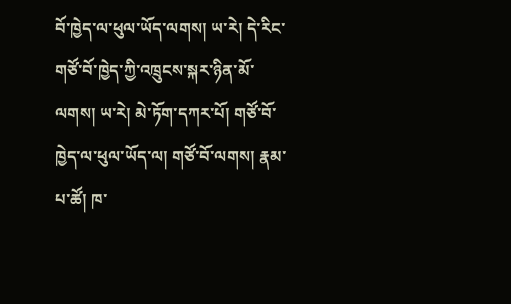བོ་ཁྱེད་ལ་ཕུལ་ཡོད་ལགས། ཡ་རེ། དེ་རིང་གཙོ་བོ་ཁྱེད་ཀྱི་འཁྲུངས་སྐར་ཉིན་མོ་ལགས། ཡ་རེ། མེ་ཏོག་དཀར་པོ། གཙོ་བོ་ཁྱེད་ལ་ཕུལ་ཡོད་ལ། གཙོ་བོ་ལགས། རྣམ་པ་ཚོ། ཁ་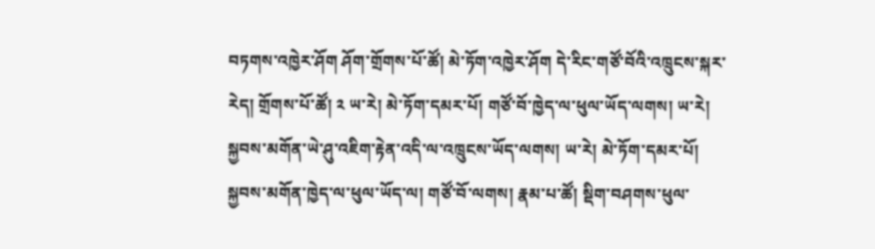བཏགས་འཁྱེར་ཤོག ཤོག་གྲོགས་པོ་ཚོ། མེ་ཏོག་འཁྱེར་ཤོག དེ་རིང་གཙོ་བོའི་འཁྲུངས་སྐར་རེད། གྲོགས་པོ་ཚོ། ༢ ཡ་རེ། མེ་ཏོག་དམར་པོ། གཙོ་བོ་ཁྱེད་ལ་ཕུལ་ཡོད་ལགས། ཡ་རེ། སྐྱབས་མགོན་ཡེ་ཤུ་འཇིག་རྟེན་འདི་ལ་འཁྲུངས་ཡོད་ལགས། ཡ་རེ། མེ་ཏོག་དམར་པོ། སྐྱབས་མགོན་ཁྱེད་ལ་ཕུལ་ཡོད་ལ། གཙོ་བོ་ལགས། རྣམ་པ་ཚོ། སྡིག་བཤགས་ཕུལ་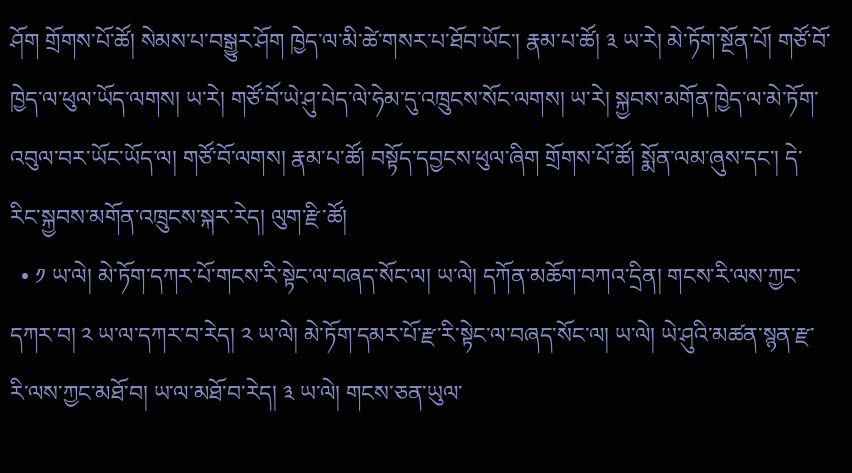ཤོག གྲོགས་པོ་ཚོ། སེམས་པ་བསྒྱུར་ཤོག ཁྱེད་ལ་མི་ཚེ་གསར་པ་ཐོབ་ཡོང་། རྣམ་པ་ཚོ། ༣ ཡ་རེ། མེ་ཏོག་སྔོན་པོ། གཙོ་བོ་ཁྱེད་ལ་ཕུལ་ཡོད་ལགས། ཡ་རེ། གཙོ་བོ་ཡེ་ཤུ་པེད་ལེ་ཧེམ་དུ་འཁྲུངས་སོང་ལགས། ཡ་རེ། སྐྱབས་མགོན་ཁྱེད་ལ་མེ་ཏོག་འབུལ་བར་ཡོང་ཡོད་ལ། གཙོ་བོ་ལགས། རྣམ་པ་ཚོ། བསྟོད་དབྱངས་ཕུལ་ཞིག གྲོགས་པོ་ཚོ། སྨོན་ལམ་ཞུས་དང་། དེ་རིང་སྐྱབས་མགོན་འཁྲུངས་སྐར་རེད། ལུག་རྫི་ཚོ།
  • ༡ ཡ་ལེ། མེ་ཏོག་དཀར་པོ་གངས་རི་སྟེང་ལ་བཞད་སོང་ལ། ཡ་ལེ། དཀོན་མཆོག་བཀའ་དྲིན། གངས་རི་ལས་ཀྱང་དཀར་བ། ༢ ཡ་ལ་དཀར་བ་རེད། ༢ ཡ་ལེ། མེ་ཏོག་དམར་པོ་རྫ་རི་སྟེང་ལ་བཞད་སོང་ལ། ཡ་ལེ། ཡེ་ཤུའི་མཚན་སྙན་རྫ་རི་ལས་ཀྱང་མཐོ་བ། ཡ་ལ་མཐོ་བ་རེད། ༣ ཡ་ལེ། གངས་ཅན་ཡུལ་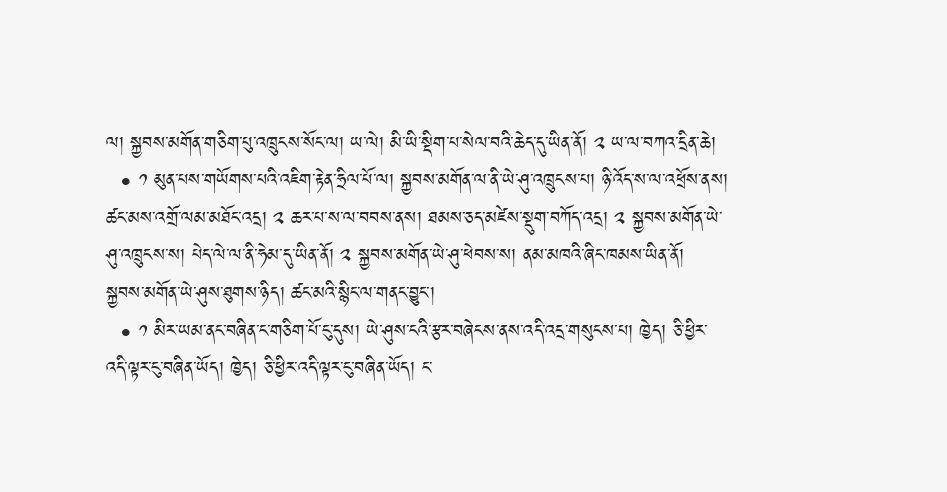ལ། སྐྱབས་མགོན་གཅིག་པུ་འཁྲུངས་སོང་ལ། ཡ་ལེ། མི་ཡི་སྡིག་པ་སེལ་བའི་ཆེད་དུ་ཡིན་ནོ། ༢ ཡ་ལ་བཀའ་དྲིན་ཆེ།
  • ༡ མུན་པས་གཡོགས་པའི་འཇིག་རྟེན་ཧྲིལ་པོ་ལ། སྐྱབས་མགོན་ལ་ནི་ཡེ་ཤུ་འཁྲུངས་པ། ཉི་འོད་ས་ལ་འཕྲོས་ནས། ཚང་མས་འགྲོ་ལམ་མཐོང་འདྲ། ༢ ཆར་པ་ས་ལ་བབས་ནས། ཐམས་ཅད་མཛེས་སྡུག་བཀོད་འདྲ། ༢ སྐྱབས་མགོན་ཡེ་ཤུ་འཁྲུངས་ས། པེད་ལེ་ལ་ནི་ཧེམ་དུ་ཡིན་ནོ། ༢ སྐྱབས་མགོན་ཡེ་ཤུ་ཕེབས་ས། ནམ་མཁའི་ཞིང་ཁམས་ཡིན་ནོ། སྐྱབས་མགོན་ཡེ་ཤུས་ཐུགས་ཉིད། ཚང་མའི་སྙིང་ལ་གནང་བྱུང་།
  • ༡ མིར་ཡམ་ནང་བཞིན་ང་གཅིག་པོ་ངུ་དུས། ཡེ་ཤུས་ངའི་རྩར་བཞེངས་ནས་འདི་འདྲ་གསུངས་པ། ཁྱེད། ཅི་ཕྱིར་འདི་ལྟར་ངུ་བཞིན་ཡོད། ཁྱེད། ཅི་ཕྱིར་འདི་ལྟར་ངུ་བཞིན་ཡོད། ང་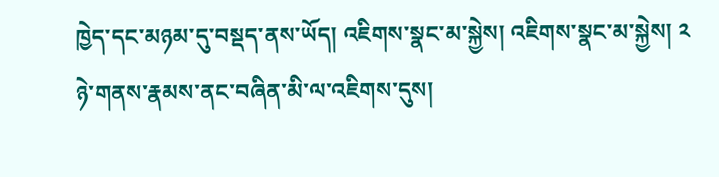ཁྱེད་དང་མཉམ་དུ་བསྡད་ནས་ཡོད། འཇིགས་སྣང་མ་སྐྱེས། འཇིགས་སྣང་མ་སྐྱེས། ༢ ཉེ་གནས་རྣམས་ནང་བཞིན་མི་ལ་འཇིགས་དུས།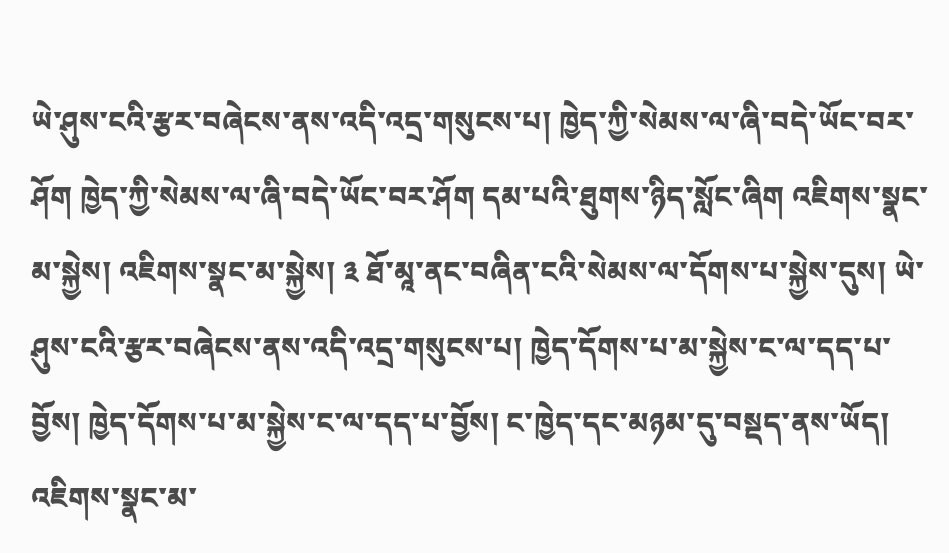ཡེ་ཤུས་ངའི་རྩར་བཞེངས་ནས་འདི་འདྲ་གསུངས་པ། ཁྱེད་ཀྱི་སེམས་ལ་ཞི་བདེ་ཡོང་བར་ཤོག ཁྱེད་ཀྱི་སེམས་ལ་ཞི་བདེ་ཡོང་བར་ཤོག དམ་པའི་ཐུགས་ཉིད་སློང་ཞིག འཇིགས་སྣང་མ་སྐྱེས། འཇིགས་སྣང་མ་སྐྱེས། ༣ ཐོ་མཱ་ནང་བཞིན་ངའི་སེམས་ལ་དོགས་པ་སྐྱེས་དུས། ཡེ་ཤུས་ངའི་རྩར་བཞེངས་ནས་འདི་འདྲ་གསུངས་པ། ཁྱེད་དོགས་པ་མ་སྐྱེས་ང་ལ་དད་པ་བྱོས། ཁྱེད་དོགས་པ་མ་སྐྱེས་ང་ལ་དད་པ་བྱོས། ང་ཁྱེད་དང་མཉམ་དུ་བསྡད་ནས་ཡོད། འཇིགས་སྣང་མ་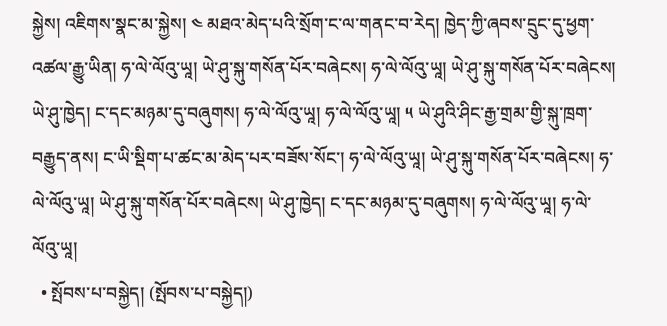སྐྱེས། འཇིགས་སྣང་མ་སྐྱེས། ༤ མཐའ་མེད་པའི་སྲོག་ང་ལ་གནང་བ་རེད། ཁྱེད་ཀྱི་ཞབས་དྲུང་དུ་ཕྱག་འཚལ་རྒྱུ་ཡིན། ཧ་ལེ་ལོའུ་ཡཱ། ཡེ་ཤུ་སྐུ་གསོན་པོར་བཞེངས། ཧ་ལེ་ལོའུ་ཡཱ། ཡེ་ཤུ་སྐུ་གསོན་པོར་བཞེངས། ཡེ་ཤུ་ཁྱེད། ང་དང་མཉམ་དུ་བཞུགས། ཧ་ལེ་ལོའུ་ཡཱ། ཧ་ལེ་ལོའུ་ཡཱ། ༥ ཡེ་ཤུའི་ཤིང་རྒྱ་གྲམ་གྱི་སྐུ་ཁྲག་བརྒྱུད་ནས། ང་ཡི་སྡིག་པ་ཚང་མ་མེད་པར་བཟོས་སོང་། ཧ་ལེ་ལོའུ་ཡཱ། ཡེ་ཤུ་སྐུ་གསོན་པོར་བཞེངས། ཧ་ལེ་ལོའུ་ཡཱ། ཡེ་ཤུ་སྐུ་གསོན་པོར་བཞེངས། ཡེ་ཤུ་ཁྱེད། ང་དང་མཉམ་དུ་བཞུགས། ཧ་ལེ་ལོའུ་ཡཱ། ཧ་ལེ་ལོའུ་ཡཱ།
  • སྤོབས་པ་བསྐྱེད། (སྤོབས་པ་བསྐྱེད།)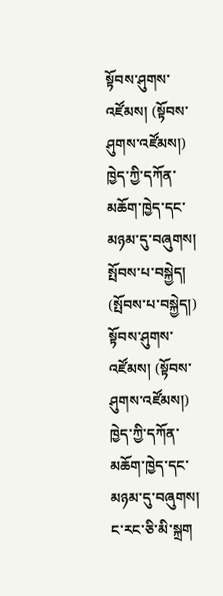སྟོབས་ཤུགས་འཛོམས། (སྟོབས་ཤུགས་འཛོམས།) ཁྱེད་ཀྱི་དཀོན་མཆོག་ཁྱེད་དང་མཉམ་དུ་བཞུགས། སྤོབས་པ་བསྐྱེད། (སྤོབས་པ་བསྐྱེད།) སྟོབས་ཤུགས་འཛོམས། (སྟོབས་ཤུགས་འཛོམས།) ཁྱེད་ཀྱི་དཀོན་མཆོག་ཁྱེད་དང་མཉམ་དུ་བཞུགས། ང་རང་ཅི་མི་སྐྲག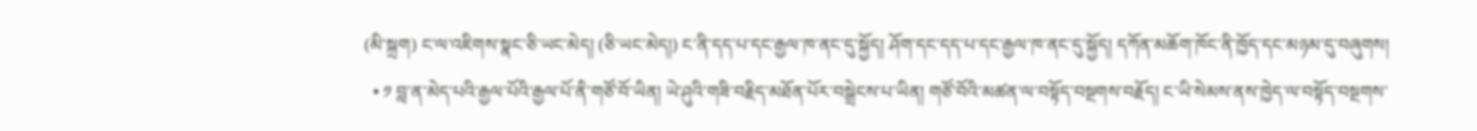(མི་སྐྲག) ང་ལ་འཇིགས་སྣང་ཅི་ཡང་མེད། (ཅི་ཡང་མེད།) ང་ནི་དད་པ་དང་རྒྱལ་ཁ་ནང་དུ་སྐྱོད། ཤོག་དང་དད་པ་དང་རྒྱལ་ཁ་ནང་དུ་སྐྱོད། དཀོན་མཆོག་ཁོང་ནི་ཁྱོད་དང་མཉམ་དུ་བཞུགས།
  • ༡ བླ་ན་མེད་པའི་རྒྱལ་པོའི་རྒྱལ་པོ་ནི་གཙོ་བོ་ཡིན། ཡེ་ཤུའི་གཟི་བརྗིད་མཐོན་པོར་བསྒྲེངས་པ་ཡིན། གཙོ་བོའི་མཚན་ལ་བསྟོད་བསྔགས་བརྗོད། ང་ཡི་སེམས་ནས་ཁྱེད་ལ་བསྟོད་བསྔགས་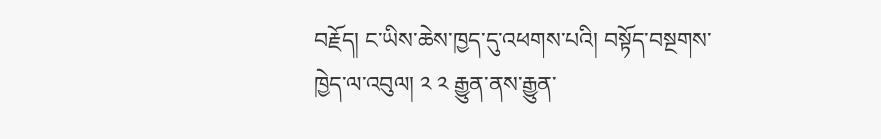བརྗོད། ང་ཡིས་ཆེས་ཁྱད་དུ་འཕགས་པའི། བསྟོད་བསྔགས་ཁྱེད་ལ་འབུལ། ༢ ༢ རྒྱུན་ནས་རྒྱུན་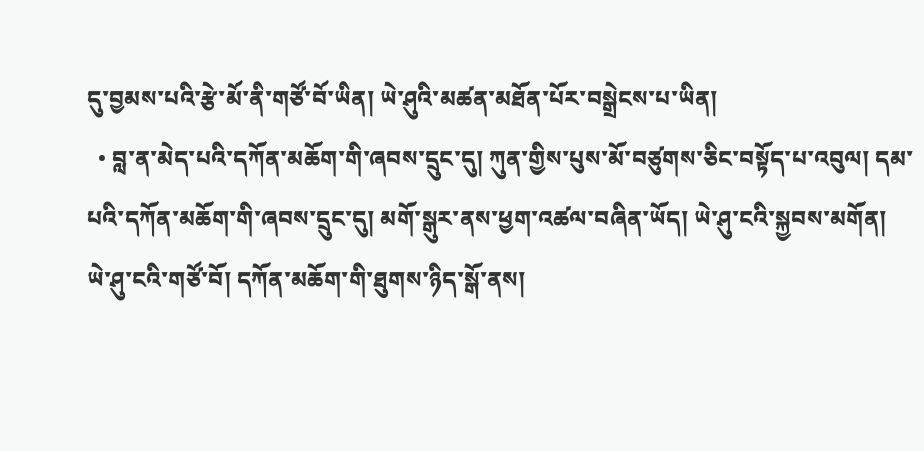དུ་བྱམས་པའི་རྩེ་མོ་ནི་གཙོ་བོ་ཡིན། ཡེ་ཤུའི་མཚན་མཐོན་པོར་བསྒྲེངས་པ་ཡིན།
  • བླ་ན་མེད་པའི་དཀོན་མཆོག་གི་ཞབས་དྲུང་དུ། ཀུན་གྱིས་པུས་མོ་བཙུགས་ཅིང་བསྟོད་པ་འབུལ། དམ་པའི་དཀོན་མཆོག་གི་ཞབས་དྲུང་དུ། མགོ་སྒུར་ནས་ཕྱག་འཚལ་བཞིན་ཡོད། ཡེ་ཤུ་ངའི་སྐྱབས་མགོན། ཡེ་ཤུ་ངའི་གཙོ་བོ། དཀོན་མཆོག་གི་ཐུགས་ཉིད་སྒོ་ནས།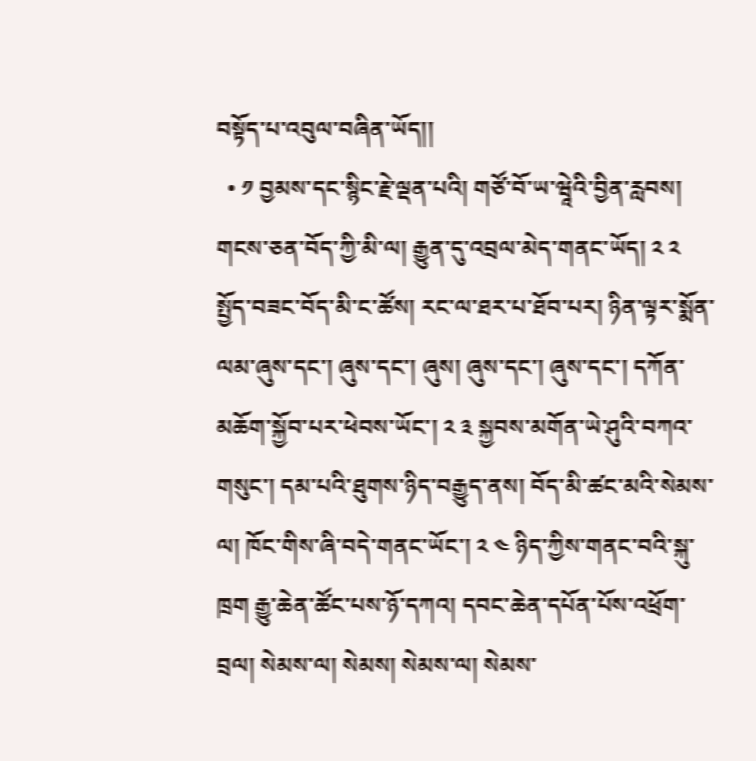བསྟོད་པ་འབུལ་བཞིན་ཡོད།།
  • ༡ བྱམས་དང་སྙིང་རྗེ་ལྡན་པའི། གཙོ་བོ་ཡ་ཝཱེའི་བྱིན་རླབས། གངས་ཅན་བོད་ཀྱི་མི་ལ། རྒྱུན་དུ་འབྲལ་མེད་གནང་ཡོད། ༢ ༢ སྤྱོད་བཟང་བོད་མི་ང་ཚོས། རང་ལ་ཐར་པ་ཐོབ་པར། ཉིན་ལྟར་སྨོན་ལམ་ཞུས་དང་། ཞུས་དང་། ཞུས། ཞུས་དང་། ཞུས་དང་། དཀོན་མཆོག་སྐྱོབ་པར་ཕེབས་ཡོང་། ༢ ༣ སྐྱབས་མགོན་ཡེ་ཤུའི་བཀའ་གསུང་། དམ་པའི་ཐུགས་ཉིད་བརྒྱུད་ནས། བོད་མི་ཚང་མའི་སེམས་ལ། ཁོང་གིས་ཞི་བདེ་གནང་ཡོང་། ༢ ༤ ཉིད་ཀྱིས་གནང་བའི་སྐུ་ཁྲག རྒྱུ་ཆེན་ཚོང་པས་ཉོ་དཀའ། དབང་ཆེན་དཔོན་པོས་འཕྲོག་བྲལ། སེམས་ལ། སེམས། སེམས་ལ། སེམས་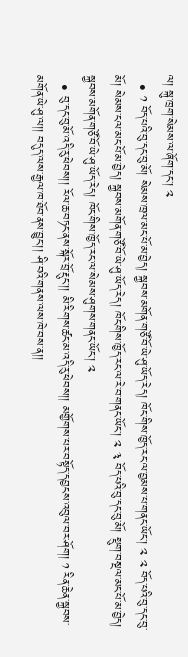ལ། སྐུ་ཁྲག་སེམས་ལ་ཞོག་དང་། ༢
  • ༡ བོད་པའི་བུ་དང་བུ་མོ། སེམས་ཁྲལ་མང་པོ་མ་བྱེད། སྐྱབས་མགོན་གཙོ་བོ་ཡེ་ཤུ་ཡོད་རེད། ཁོང་གིས་ཁྱོད་རང་ལ་བྱམས་པ་གནང་ཡོང་། ༢ ༢ བོད་པའི་བུ་དང་བུ་མོ། སེམས་ངལ་མང་པོ་མ་བྱེད། སྐྱབས་མགོན་གཙོ་བོ་ཡེ་ཤུ་ཡོད་རེད། ཁོང་གིས་ཁྱོད་རང་ལ་རེ་བ་གནང་ཡོང་། ༢ ༣ བོད་པའི་བུ་དང་བུ་མོ། སྡུག་བསྔལ་མང་པོ་མ་བྱེད། སྐྱབས་མགོན་གཙོ་བོ་ཡེ་ཤུ་ཡོད་རེད། ཁོང་གིས་ཁྱོད་རང་ལ་སེམས་ཤུགས་གནང་ཡོང་། ༢
  • བུ་དང་བུ་མོ་འདི་རུ་ཕེབས།། རོལ་ཆ་བཏང་ནས་སྐོར་བྲོ་རྡུང་།། མི་རིགས་ཚང་མ་འདི་རུ་ཕེབས།། མགྱོགས་པར་བསྟོད་དབྱངས་འབུལ་བར་ཤོག། ༡ རིན་ཆེན་སྐྱབས་མགོན་ཡེ་ཤུ་ལ།། བདུད་ལས་རྒྱལ་ཁ་ཐོབ་ནས་བྱུང་།། ཤི་བའི་གནས་ལས་ཁེ་བས་ན།།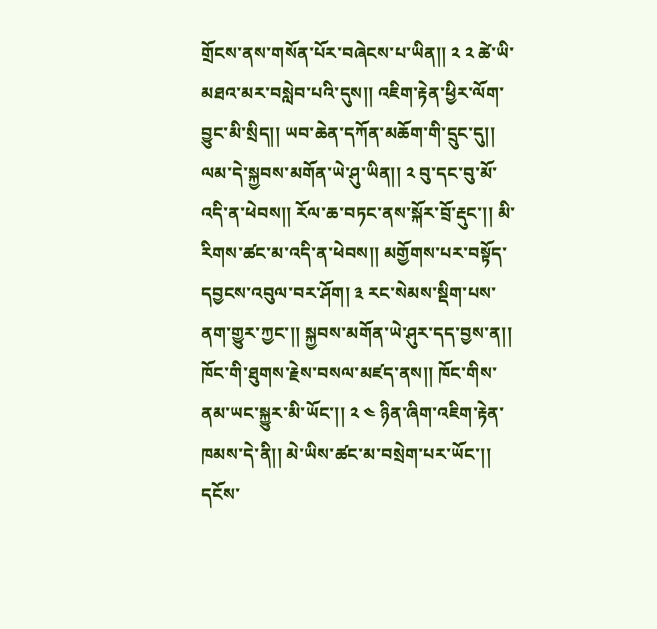གྲོངས་ནས་གསོན་པོར་བཞེངས་པ་ཡིན།། ༢ ༢ ཚེ་ཡི་མཐའ་མར་བསླེབ་པའི་དུས།། འཇིག་རྟེན་ཕྱིར་ལོག་བྱུང་མི་སྲིད།། ཡབ་ཆེན་དཀོན་མཆོག་གི་དྲུང་དུ།། ལམ་དེ་སྐྱབས་མགོན་ཡེ་ཤུ་ཡིན།། ༢ བུ་དང་བུ་མོ་འདི་ན་ཕེབས།། རོལ་ཆ་བཏང་ནས་སྐོར་བྲོ་རྡུང་།། མི་རིགས་ཚང་མ་འདི་ན་ཕེབས།། མགྱོགས་པར་བསྟོད་དབྱངས་འབུལ་བར་ཤོག། ༣ རང་སེམས་སྡིག་པས་ནག་གྱུར་ཀྱང་།། སྐྱབས་མགོན་ཡེ་ཤུར་དད་བྱས་ན།། ཁོང་གི་ཐུགས་རྗེས་བསལ་མཛད་ནས།། ཁོང་གིས་ནམ་ཡང་སྐྱུར་མི་ཡོང་།། ༢ ༤ ཉིན་ཞིག་འཇིག་རྟེན་ཁམས་དེ་ནི།། མེ་ཡིས་ཚང་མ་བསྲེག་པར་ཡོང་།། དངོས་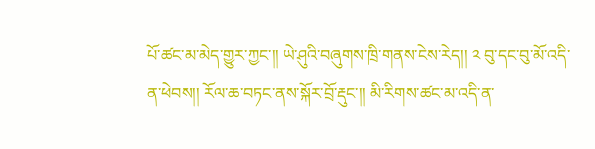པོ་ཚང་མ་མེད་གྱུར་ཀྱང་།། ཡེ་ཤུའི་བཞུགས་ཁྲི་གནས་ངེས་རེད།། ༢ བུ་དང་བུ་མོ་འདི་ན་ཕེབས།། རོལ་ཆ་བཏང་ནས་སྐོར་བྲོ་རྡུང་།། མི་རིགས་ཚང་མ་འདི་ན་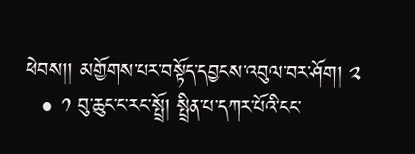ཕེབས།། མགྱོགས་པར་བསྟོད་དབྱངས་འབུལ་བར་ཤོག། ༢
  • ༡ བུ་ཆུང་ང་རང་སྤྲོ། སྤྲིན་པ་དཀར་པོའི་ངང་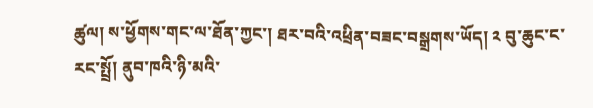ཚུལ། ས་ཕྱོགས་གང་ལ་ཐོན་ཀྱང་། ཐར་བའི་འཕྲིན་བཟང་བསྒྲགས་ཡོད། ༢ བུ་ཆུང་ང་རང་སྤྲོ། ནུབ་ཁའི་ཉི་མའི་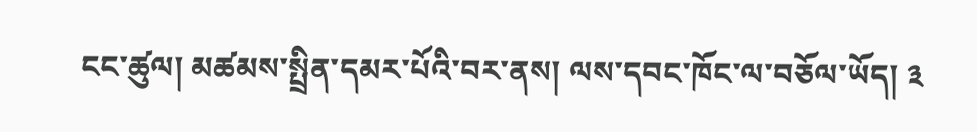ངང་ཚུལ། མཚམས་སྤྲིན་དམར་པོའི་བར་ནས། ལས་དབང་ཁོང་ལ་བཅོལ་ཡོད། ༣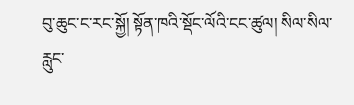བུ་ཆུང་ང་རང་སྐྱོ། སྟོན་ཁའི་སྡོང་ལོའི་ངང་ཚུལ། སིལ་སིལ་རླུང་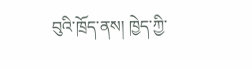བུའི་ཁྲོད་ནས། ཁྱེད་ཀྱི་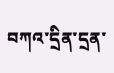བཀའ་དྲིན་དྲན་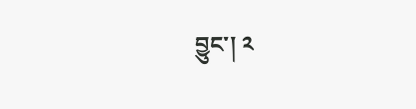བྱུང་། ༢